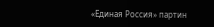«Единая Россия» партин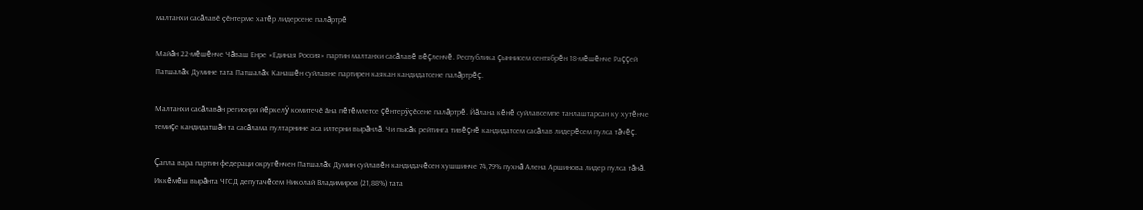малтанхи сасăлавĕ çĕнтерме хатĕр лидерсене палăртрĕ

Майăн 22-мĕшĕнче Чăваш Енре «Единая Россия» партин малтанхи сасăлавĕ вĕçленчĕ. Республика çыннисем сентябрĕн 18-мĕшĕнче Раççей Патшалăх Думине тата Патшалăх Канашĕн суйлавне партирен каякан кандидатсене палăртрĕç.

Малтанхи сасăлавăн регионри йĕркелÿ комитечĕ ăна пĕтĕмлетсе çĕнтерÿçĕсене палăртрĕ. Йăлана кĕнĕ суйлавсемпе танлаштарсан ку хутĕнче темиçе кандидатшăн та сасăлама пултарнине аса илтерни вырăнлă. Чи пысăк рейтинга тивĕçнĕ кандидатсем сасăлав лидерĕсем пулса тăчĕç.

Çапла вара партин федераци округĕнчен Патшалăх Думин суйлавĕн кандидачĕсен хушшинче 74,79% пухнă Алена Аршинова лидер пулса тăнă. Иккĕмĕш вырăнта ЧГСД депутачĕсем Николай Владимиров (21,88%) тата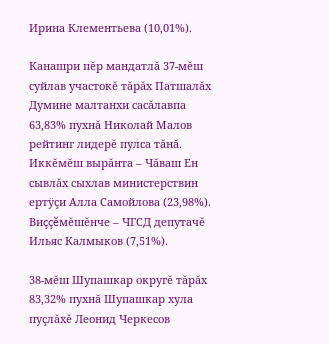Ирина Клементьева (10,01%).

Канашри пĕр мандатлă 37-мĕш суйлав участокĕ тăрăх Патшалăх Думине малтанхи сасăлавпа 63,83% пухнă Николай Малов рейтинг лидерĕ пулса тăнă. Иккĕмĕш вырăнта – Чăваш Ен сывлăх сыхлав министерствин ертÿçи Алла Самойлова (23,98%). Виççĕмĕшĕнче – ЧГСД депутачĕ Ильяс Калмыков (7,51%).

38-мĕш Шупашкар округĕ тăрăх 83,32% пухнă Шупашкар хула пуçлăхĕ Леонид Черкесов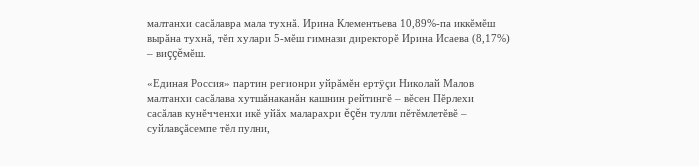малтанхи сасăлавра мала тухнă. Ирина Клементьева 10,89%-па иккĕмĕш вырăна тухнă, тĕп хулари 5-мĕш гимнази директорĕ Ирина Исаева (8,17%) – виççĕмĕш.

«Единая Россия» партин регионри уйрăмĕн ертÿçи Николай Малов малтанхи сасăлава хутшăнаканăн кашнин рейтингĕ – вĕсен Пĕрлехи сасăлав кунĕчченхи икĕ уйăх маларахри ĕçĕн тулли пĕтĕмлетĕвĕ – суйлавçăсемпе тĕл пулни,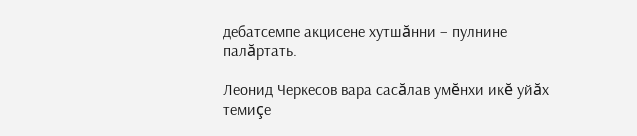дебатсемпе акцисене хутшăнни – пулнине палăртать.

Леонид Черкесов вара сасăлав умĕнхи икĕ уйăх темиçе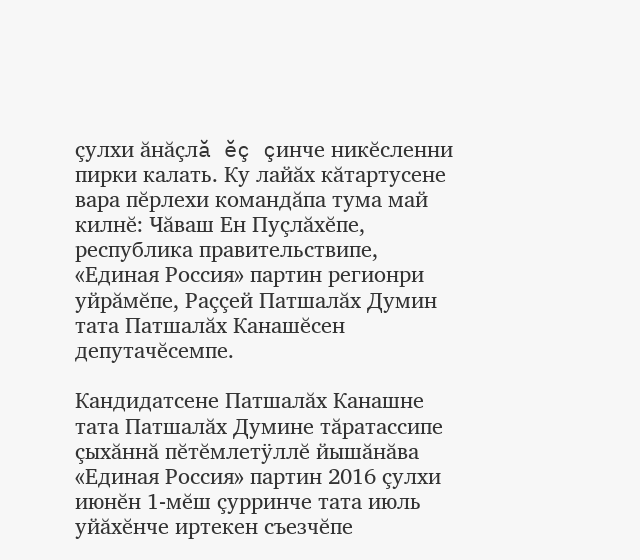çулхи ăнăçлă ĕç çинче никĕсленни пирки калать. Ку лайăх кăтартусене вара пĕрлехи командăпа тума май килнĕ: Чăваш Ен Пуçлăхĕпе, республика правительствипе, «Единая Россия» партин регионри уйрăмĕпе, Раççей Патшалăх Думин тата Патшалăх Канашĕсен депутачĕсемпе.

Кандидатсене Патшалăх Канашне тата Патшалăх Думине тăратассипе çыхăннă пĕтĕмлетÿллĕ йышăнăва «Единая Россия» партин 2016 çулхи июнĕн 1-мĕш çурринче тата июль уйăхĕнче иртекен съезчĕпе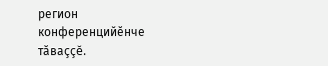регион конференцийĕнче тăваççĕ.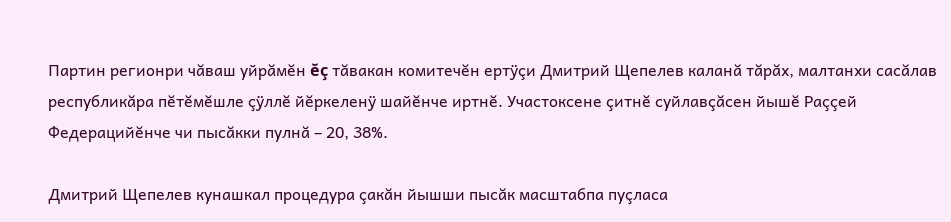Партин регионри чăваш уйрăмĕн ĕç тăвакан комитечĕн ертÿçи Дмитрий Щепелев каланă тăрăх, малтанхи сасăлав республикăра пĕтĕмĕшле çÿллĕ йĕркеленÿ шайĕнче иртнĕ. Участоксене çитнĕ суйлавçăсен йышĕ Раççей Федерацийĕнче чи пысăкки пулнă – 20, 38%.

Дмитрий Щепелев кунашкал процедура çакăн йышши пысăк масштабпа пуçласа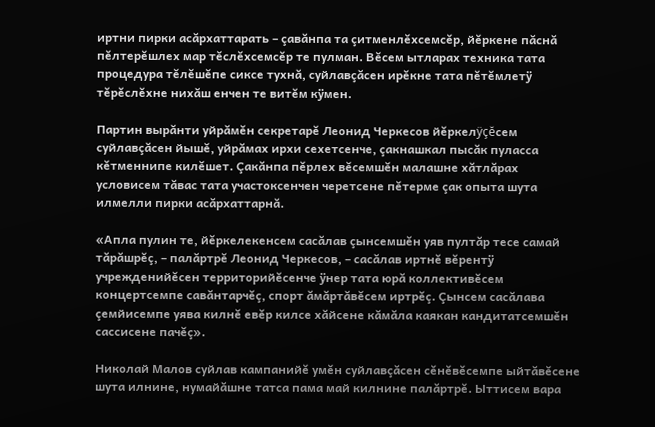иртни пирки асăрхаттарать – çавăнпа та çитменлĕхсемсĕр, йĕркене пăснă пĕлтерĕшлех мар тĕслĕхсемсĕр те пулман. Вĕсем ытларах техника тата процедура тĕлĕшĕпе сиксе тухнă, суйлавçăсен ирĕкне тата пĕтĕмлетÿ тĕрĕслĕхне нихăш енчен те витĕм кÿмен.

Партин вырăнти уйрăмĕн секретарĕ Леонид Черкесов йĕркелÿçĕсем суйлавçăсен йышĕ, уйрăмах ирхи сехетсенче, çакнашкал пысăк пуласса кĕтменнипе килĕшет. Çакăнпа пĕрлех вĕсемшĕн малашне хăтлăрах условисем тăвас тата участоксенчен черетсене пĕтерме çак опыта шута илмелли пирки асăрхаттарнă.

«Апла пулин те, йĕркелекенсем сасăлав çынсемшĕн уяв пултăр тесе самай тăрăшрĕç, – палăртрĕ Леонид Черкесов, – сасăлав иртнĕ вĕрентÿ учрежденийĕсен территорийĕсенче ÿнер тата юрă коллективĕсем концертсемпе савăнтарчĕç, спорт ăмăртăвĕсем иртрĕç. Çынсем сасăлава çемйисемпе уява килнĕ евĕр килсе хăйсене кăмăла каякан кандитатсемшĕн сассисене пачĕç».

Николай Малов суйлав кампанийĕ умĕн суйлавçăсен сĕнĕвĕсемпе ыйтăвĕсене шута илнине, нумайăшне татса пама май килнине палăртрĕ. Ыттисем вара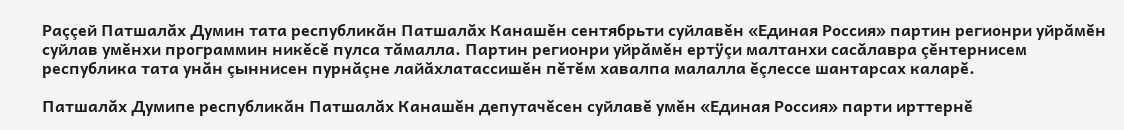Раççей Патшалăх Думин тата республикăн Патшалăх Канашĕн сентябрьти суйлавĕн «Единая Россия» партин регионри уйрăмĕн суйлав умĕнхи программин никĕсĕ пулса тăмалла. Партин регионри уйрăмĕн ертÿçи малтанхи сасăлавра çĕнтернисем республика тата унăн çыннисен пурнăçне лайăхлатассишĕн пĕтĕм хавалпа малалла ĕçлессе шантарсах каларĕ.

Патшалăх Думипе республикăн Патшалăх Канашĕн депутачĕсен суйлавĕ умĕн «Единая Россия» парти ирттернĕ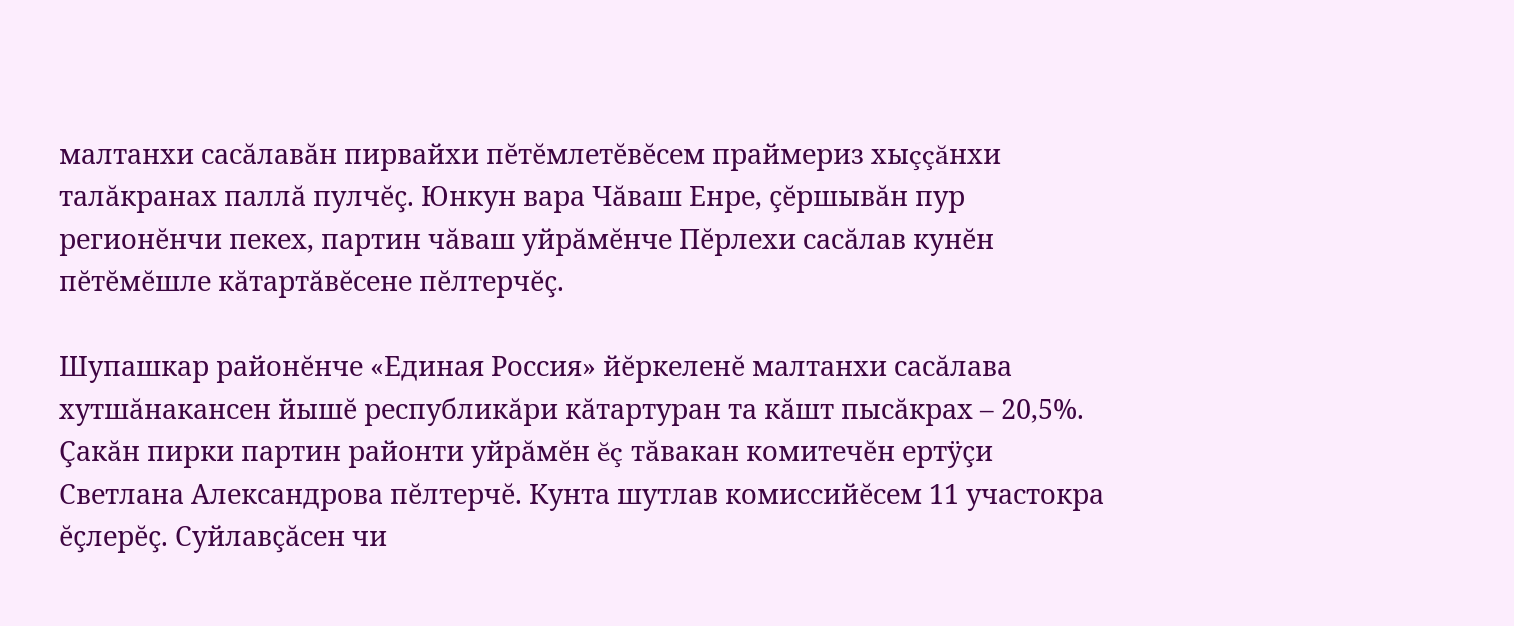малтанхи сасăлавăн пирвайхи пĕтĕмлетĕвĕсем праймериз хыççăнхи талăкранах паллă пулчĕç. Юнкун вара Чăваш Енре, çĕршывăн пур регионĕнчи пекех, партин чăваш уйрăмĕнче Пĕрлехи сасăлав кунĕн пĕтĕмĕшле кăтартăвĕсене пĕлтерчĕç.

Шупашкар районĕнче «Единая Россия» йĕркеленĕ малтанхи сасăлава хутшăнакансен йышĕ республикăри кăтартуран та кăшт пысăкрах – 20,5%. Çакăн пирки партин районти уйрăмĕн ĕç тăвакан комитечĕн ертÿçи Светлана Александрова пĕлтерчĕ. Кунта шутлав комиссийĕсем 11 участокра ĕçлерĕç. Суйлавçăсен чи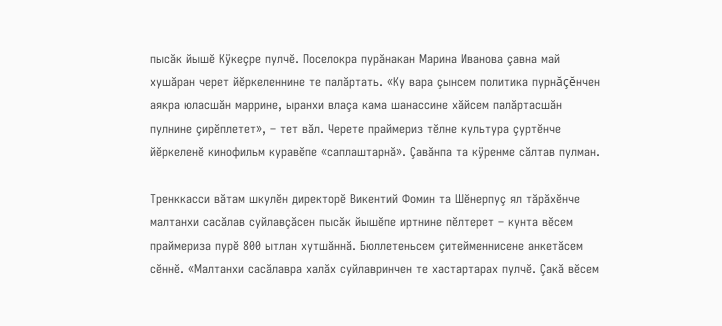пысăк йышĕ Кÿкеçре пулчĕ. Поселокра пурăнакан Марина Иванова çавна май хушăран черет йĕркеленнине те палăртать. «Ку вара çынсем политика пурнăçĕнчен аякра юласшăн маррине, ыранхи влаçа кама шанассине хăйсем палăртасшăн пулнине çирĕплетет», – тет вăл. Черете праймериз тĕлне культура çуртĕнче йĕркеленĕ кинофильм куравĕпе «саплаштарнă». Çавăнпа та кÿренме сăлтав пулман.

Тренккасси вăтам шкулĕн директорĕ Викентий Фомин та Шĕнерпуç ял тăрăхĕнче малтанхи сасăлав суйлавçăсен пысăк йышĕпе иртнине пĕлтерет – кунта вĕсем праймериза пурĕ 800 ытлан хутшăннă. Бюллетеньсем çитейменнисене анкетăсем сĕннĕ. «Малтанхи сасăлавра халăх суйлавринчен те хастартарах пулчĕ. Çакă вĕсем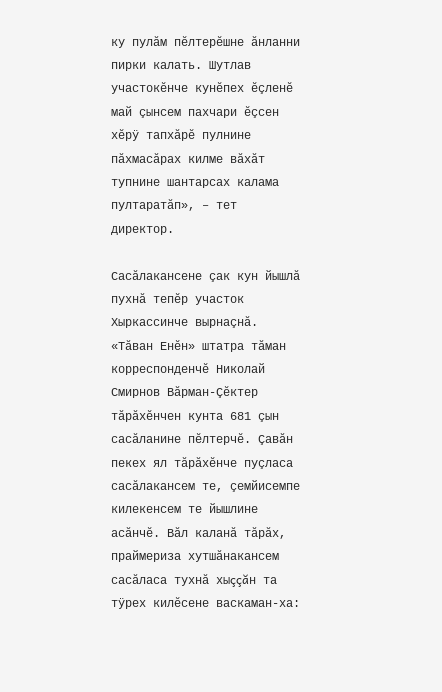ку пулăм пĕлтерĕшне ăнланни пирки калать. Шутлав участокĕнче кунĕпех ĕçленĕ май çынсем пахчари ĕçсен хĕрÿ тапхăрĕ пулнине пăхмасăрах килме вăхăт тупнине шантарсах калама пултаратăп», – тет директор.

Сасăлакансене çак кун йышлă пухнă тепĕр участок Хыркассинче вырнаçнă. «Тăван Енĕн» штатра тăман корреспонденчĕ Николай Смирнов Вăрман-Çĕктер тăрăхĕнчен кунта 681 çын сасăланине пĕлтерчĕ. Çавăн пекех ял тăрăхĕнче пуçласа сасăлакансем те, çемйисемпе килекенсем те йышлине асăнчĕ. Вăл каланă тăрăх, праймериза хутшăнакансем сасăласа тухнă хыççăн та тÿрех килĕсене васкаман-ха: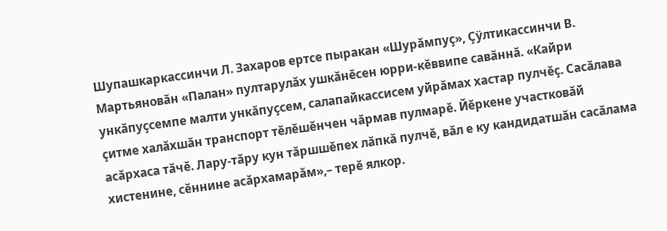Шупашкаркассинчи Л. Захаров ертсе пыракан «Шурăмпуç», Çÿлтикассинчи В. Мартьяновăн «Палан» пултарулăх ушкăнĕсен юрри-кĕввипе савăннă. «Кайри ункăпуçсемпе малти ункăпуçсем, салапайкассисем уйрăмах хастар пулчĕç. Сасăлава çитме халăхшăн транспорт тĕлĕшĕнчен чăрмав пулмарĕ. Йĕркене участковăй асăрхаса тăчĕ. Лару-тăру кун тăршшĕпех лăпкă пулчĕ, вăл е ку кандидатшăн сасăлама хистенине, сĕннине асăрхамарăм»,– терĕ ялкор.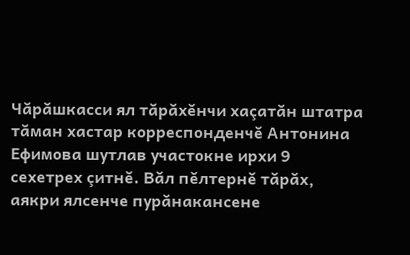Чăрăшкасси ял тăрăхĕнчи хаçатăн штатра тăман хастар корреспонденчĕ Антонина Ефимова шутлав участокне ирхи 9 сехетрех çитнĕ. Вăл пĕлтернĕ тăрăх, аякри ялсенче пурăнакансене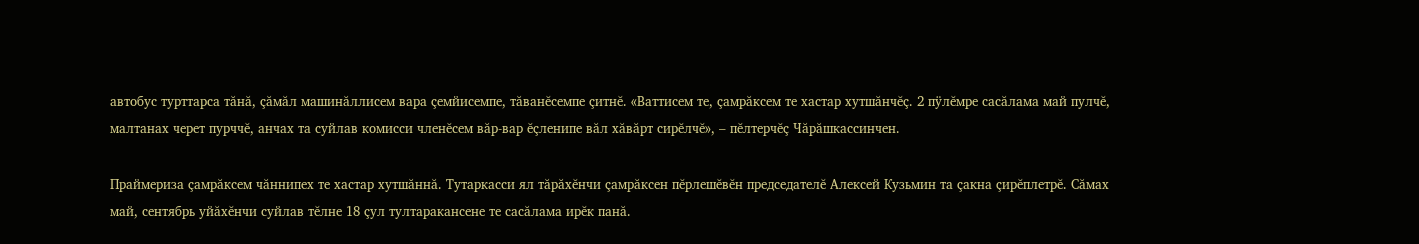автобус турттарса тăнă, çăмăл машинăллисем вара çемйисемпе, тăванĕсемпе çитнĕ. «Ваттисем те, çамрăксем те хастар хутшăнчĕç. 2 пÿлĕмре сасăлама май пулчĕ, малтанах черет пурччĕ, анчах та суйлав комисси членĕсем вăр-вар ĕçленипе вăл хăвăрт сирĕлчĕ», – пĕлтерчĕç Чăрăшкассинчен.

Праймериза çамрăксем чăннипех те хастар хутшăннă. Тутаркасси ял тăрăхĕнчи çамрăксен пĕрлешĕвĕн председателĕ Алексей Кузьмин та çакна çирĕплетрĕ. Сăмах май, сентябрь уйăхĕнчи суйлав тĕлне 18 çул тултаракансене те сасăлама ирĕк панă.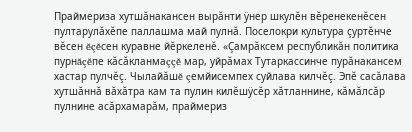Праймериза хутшăнакансен вырăнти ÿнер шкулĕн вĕренекенĕсен пултарулăхĕпе паллашма май пулнă. Поселокри культура çуртĕнче вĕсен ĕçĕсен куравне йĕркеленĕ. «Çамрăксем республикăн политика пурнăçĕпе кăсăкланмаççĕ мар, уйрăмах Тутаркассинче пурăнакансем хастар пулчĕç. Чылайăшĕ çемйисемпех суйлава килчĕç. Эпĕ сасăлава хутшăннă вăхăтра кам та пулин килĕшÿсĕр хăтланнине, кăмăлсăр пулнине асăрхамарăм, праймериз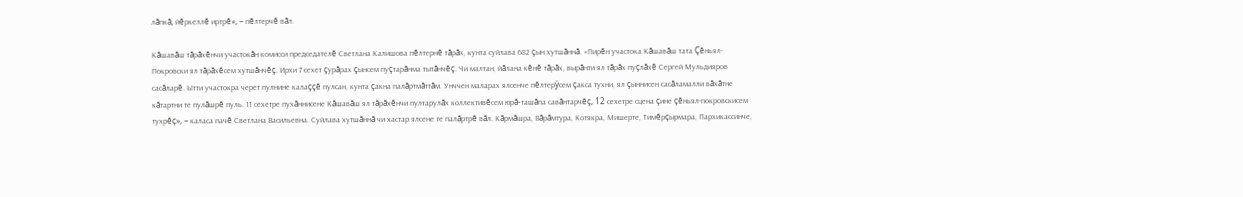лăпкă, йĕркеллĕ иртрĕ», – пĕлтерчĕ вăл.

Кăшавăш тăрăхĕнчи участокăн комисси председателĕ Светлана Калишова пĕлтернĕ тăрăх, кунта суйлава 682 çын хутшăннă. «Пирĕн участока Кăшавăш тата Çĕньял-Покровски ял тăрăхĕсем хутшăнчĕç. Ирхи 7 сехет çурăрах çынсем пуçтарăнма тытăнчĕç. Чи малтан, йăлана кĕнĕ тăрăх, вырăнти ял тăрăх пуçлăхĕ Сергей Мульдияров сасăларĕ. Ытти участокра черет пулнине калаççĕ пулсан, кунта çакна палăртмăттăм. Унччен маларах ялсенче пĕлтерÿсем çакса тухни, ял çыннисен сасăламалли вăхăтне кăтартни те пулăшрĕ пуль. 11 сехетре пухăннисене Кăшавăш ял тăрăхĕнчи пултарулăх коллективĕсем юрă-ташăпа савăнтарчĕç, 12 сехетре сцена çине çĕньял-покровскисем тухрĕç», – каласа пачĕ Светлана Васильевна. Суйлава хутшăннă чи хастар ялсене те палăртрĕ вăл. Кăрмăшра, Вăрăмтура, Котякра, Мишерте, Тимĕрçырмара, Пархикассинче,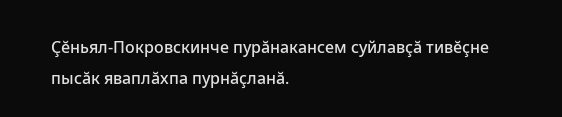Çĕньял-Покровскинче пурăнакансем суйлавçă тивĕçне пысăк яваплăхпа пурнăçланă.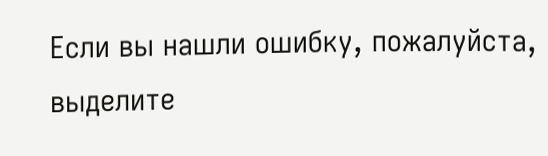Если вы нашли ошибку, пожалуйста, выделите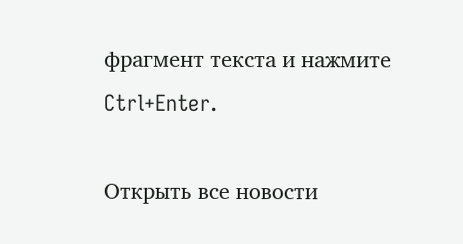фрагмент текста и нажмите Ctrl+Enter.

Открыть все новости